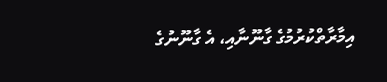އިމާރާތްކުރުމުގެ ގާނޫނާއި، އެ ގާނޫނުގެ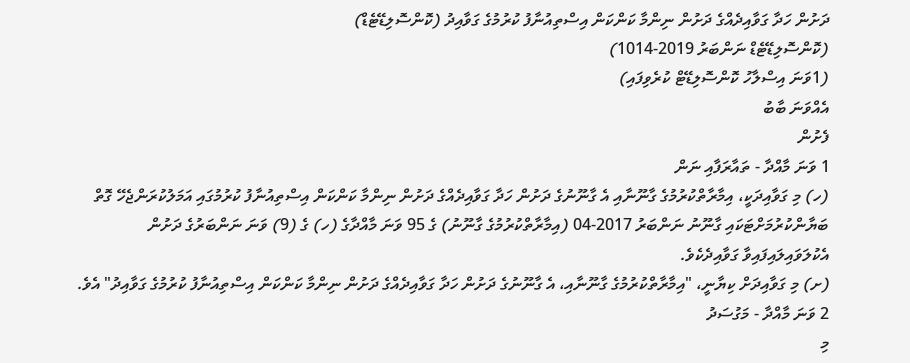ދަށުން ހަދާ ގަވާއިދެއްގެ ދަށުން ނިންމާ ކަންކަން އިސްތިއުނާފު ކުރުމުގެ ގަވާއިދު (ކޮންސޮލިޑޭޓެޑް)
(ކޮންސޮލިޑޭޓެޑް ނަންބަރު 2019-1014)
(1ވަނަ އިސްލާހު ކޮންސޮލިޑޭޓް ކުރެވިފައި)
އެއްވަނަ ބާބު
ފެށުން
1 ވަނަ މާއްދާ - ތައާރަފާއި ނަން
(ހ) މި ގަވާއިދަކީ، އިމާރާތްކުރުމުގެ ގާނޫނާއި އެ ގާނޫނުގެ ދަށުން ހަދާ ގަވާއިދެއްގެ ދަށުން ނިންމާ ކަންކަން އިސްތިއުނާފު ކުރުމުގައި އަމަލުކުރަންޖެހޭ ގޮތް ބަޔާންކުރުމަށްޓަކައި ގާނޫނު ނަންބަރު 2017-04 (އިމާރާތްކުރުމުގެ ގާނޫނު) ގެ 95 ވަނަ މާއްދާގެ (ހ) ގެ (9) ވަނަ ނަންބަރުގެ ދަށުން އެކުލަވައިލައިފައިވާ ގަވާއިދެކެވެ.
(ށ) މި ގަވާއިދަށް ކިޔާނީ، "އިމާރާތްކުރުމުގެ ގާނޫނާއި، އެ ގާނޫނުގެ ދަށުން ހަދާ ގަވާއިދެއްގެ ދަށުން ނިންމާ ކަންކަން އިސްތިއުނާފު ކުރުމުގެ ގަވާއިދު" އެވެ.
2 ވަނަ މާއްދާ - މަގުސަދު
މި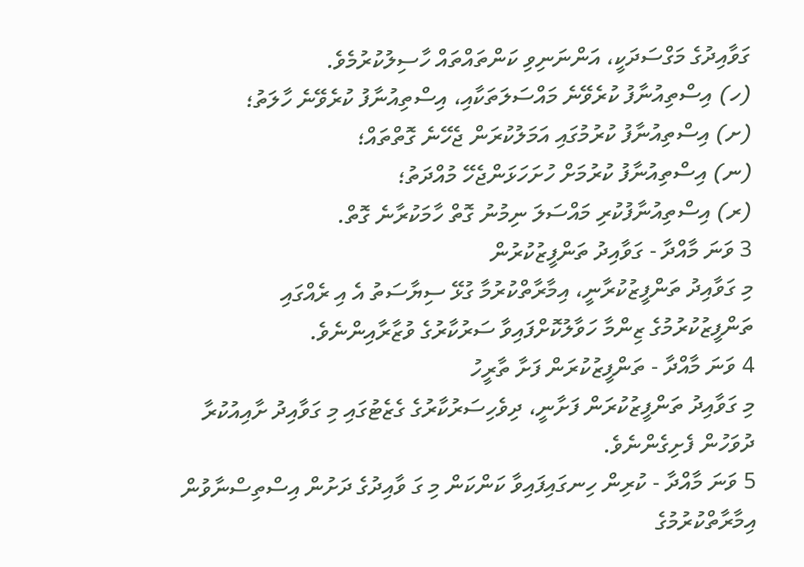ގަވާއިދުގެ މަގްސަދަކީ، އަންނަނިވި ކަންތައްތައް ހާސިލުކުރުމެވެ.
(ހ) އިސްތިއުނާފު ކުރެވޭނެ މައްސަލަތަކާއި، އިސްތިއުނާފު ކުރެވޭނެ ހާލަތު؛
(ށ) އިސްތިއުނާފު ކުރުމުގައި އަމަލުކުރަން ޖެހޭނެ ގޮތްތައް؛
(ނ) އިސްތިއުނާފު ކުރުމަށް ހުށަހަޅަންޖެހޭ މުއްދަތު؛
(ރ) އިސްތިއުނާފުކުރި މައްސަލަ ނިމުނު ގޮތް ހާމަކުރާނެ ގޮތް.
3 ވަނަ މާއްދާ - ގަވާއިދު ތަންފީޒުކުރުން
މި ގަވާއިދު ތަންފީޒުކުރާނީ، އިމާރާތްކުރުމާ ގުޅޭ ސިޔާސަތު އެ އި ރެއްގައި ތަންފީޒުކުރުމުގެ ޒިންމާ ހަވާލުކޮށްފައިވާ ސަރުކާރުގެ ވުޒާރާއިންނެވެ.
4 ވަނަ މާއްދާ - ތަންފީޒުކުރަން ފަށާ ތާރީހު
މި ގަވާއިދު ތަންފީޒުކުރަން ފަށާނީ، ދިވެހިސަރުކާރުގެ ގެޒެޓުގައި މި ގަވާއިދު ށާއިއުކުރާ ދުވަހުން ފެށިގެންނެވެ.
5 ވަނަ މާއްދާ - ކުރިން ހިނގައިފައިވާ ކަންކަން މި ގަ ވާއިދުގެ ދަށުން އިސްތިސްނާވުން
އިމާރާތްކުރުމުގެ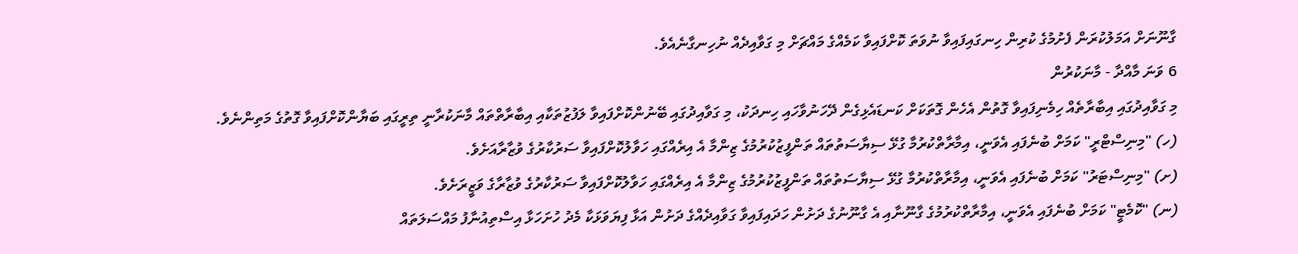ގާނޫނަށް އަމަލުކުރަން ފެށުމުގެ ކުރިން ހިނގައިފައިވާ ނުވަތަ ކޮށްފައިވާ ކަމެއްގެ މައްޗަށް މި ގަވާއިދެއް ނުހިނގާނެއެވެ.
6 ވަނަ މާއްދާ - މާނަކުރުން
މި ގަވާއިދުގައި އިބާރާތެއް ހިމެނިފައިވާ ގޮތުން އެހެން ގޮތަކަށް ކަނޑައެޅިގެން ދޭހަނުވާހައި ހިނދަކު، މި ގަވާއިދުގައި ބޭނުންކޮށްފައިވާ ލަފުޒުތަކާއި އިބާރާތްތައް މާނަކުރާނީ ތިރީގައި ބަޔާންކޮށްފައިވާ ގޮތުގެ މަތިންނެވެ.
(ހ) "މިނިސްޓްރީ" ކަމަށް ބުނެފައި އެވަނީ، އިމާރާތްކުރުމާ ގުޅޭ ސިޔާސަތުތައް ތަންފީޒުކުރުމުގެ ޒިންމާ އެ އިރެއްގައި ހަވާލުކޮށްފައިވާ ސަރުކާރުގެ ވުޒާރާއަށެވެ.
(ށ) "މިނިސްޓަރު" ކަމަށް ބުނެފައި އެވަނީ، އިމާރާތްކުރުމާ ގުޅޭ ސިޔާސަތުތައް ތަންފީޒުކުރުމުގެ ޒިންމާ އެ އިރެއްގައި ހަވާލުކޮށްފައިވާ ސަރުކާރުގެ ވުޒާރާގެ ވަޒީރަށެވެ.
(ނ) "ކޮމެޓީ" ކަމަށް ބުނެފައި އެވަނީ، އިމާރާތްކުރުމުގެ ގާނޫނާއި އެ ގާނޫނުގެ ދަށުން ހަދައިފައިވާ ގަވާއިދެއްގެ ދަށުން އަޅާ ފިޔަވަޅަކާ މެދު ހުށަހަޅާ އިސްތިއުނާފު މައްސަލަތައް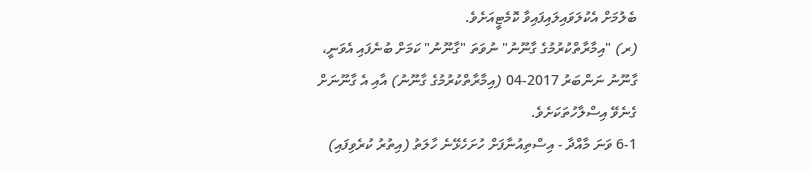ބެލުމަށް އެކުލަވައިލައިފައިވާ ކޮމެޓީއަށެވެ.
(ރ) "އިމާރާތްކުރުމުގެ ގާނޫނު" ނުވަތަ "ގާނޫނު" ކަމަށް ބުނެފައި އެވަނީ، ގާނޫނު ނަންބަރު 2017-04 (އިމާރާތްކުރުމުގެ ގާނޫނު) އާއި އެ ގާނޫނަށް ގެނެވޭ އިސްލާހުތަކަށެވެ.
6-1 ވަނަ މާއްދާ - އިސްތިއުނާފަށް ހުށަހެޅޭނެ ހާލަތު (އިތުރު ކުރެވިފައި)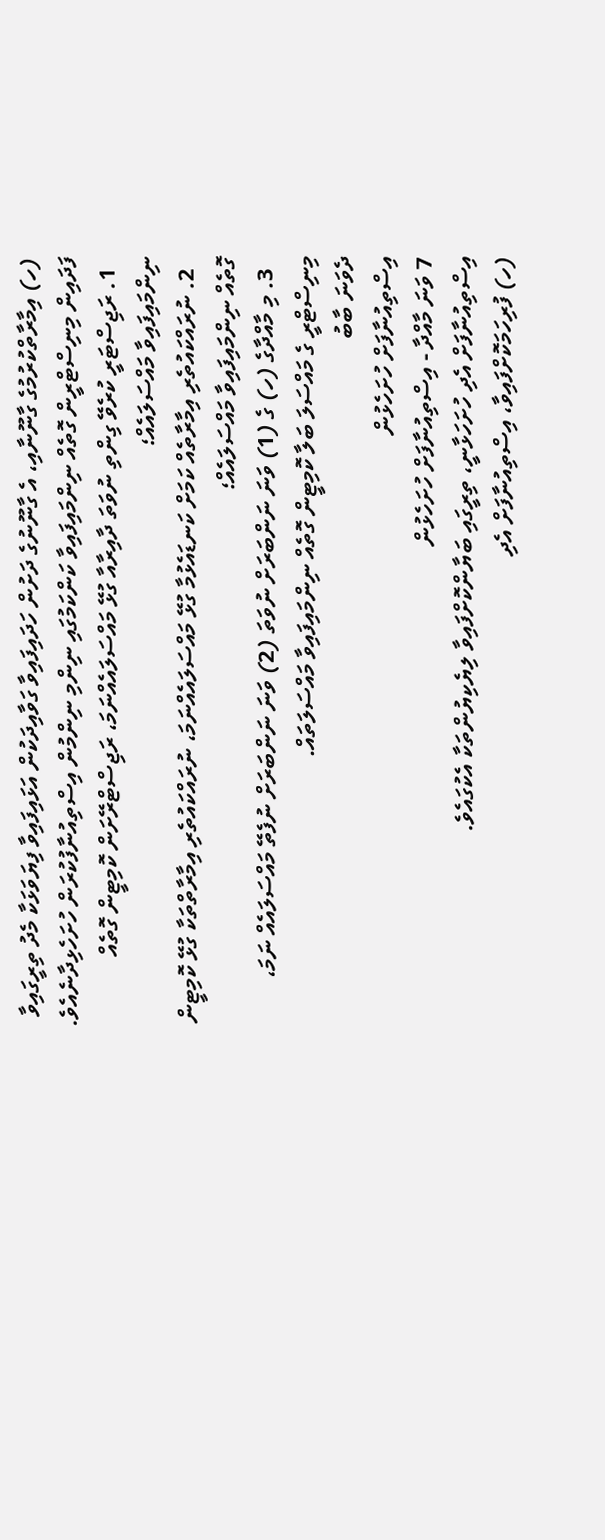(ހ) އިމާރާތްކުރުމުގެ ގާނޫނާއި، އެ ގާނޫނުގެ ދަށުން ހަދައިފައިވާ ގަވާއިދަކުން އަޅައިފައިވާ ފިޔަވަޅަކާ މެދު ތިރީގައިވާ ފަދައިން މިނިސްޓްރީން ގޮތެއް ނިންމައިފައިވާ ކަންކަމުގައި ނިންމި ނިންމުން އިސްތިއުނާފުކުރަން ހުށަހެޅިދާނެއެވެ.
  1. ރަޖިސްޓަރީ ކުރެވޭ ގިންތި ނުވަތަ ދާއިރާއާ ގުޅޭ މައްސަލައެއްނަމަ، ރަޖިސްޓްރޭށަން ކޮމިޓީން ގޮތެއް ނިންމައިފައިވާ މައްސަލައެއް؛
  2. ނުރައްކައުތެރި އިމާރާތެއް ކަމަށް ކަނޑައެޅުމާ ގުޅޭ މައްސަލައެއްނަމަ، ނުރައްކައުތެރި އިމާރާތްތަކާ ގުޅޭ ކޮމިޓީން ގޮތެއް ނިންމައިފައިވާ މައްސަލައެއް؛
  3. މި މާއްދާގެ (ހ) ގެ (1) ވަނަ ނަންބަރަށް ނުވަތަ (2) ވަނަ ނަންބަރަށް ނުފެތޭ މައްސަލައެއް ނަމަ، މިނިސްޓްރީ ގެ މައްސަލަ ބަލާ ކޮމިޓީން ގޮތެއް ނިންމައިފައިވާ މައްސަލަތައް.
ދެވަނަ ބާބު
އިސްތިއުނާފަށް ހުށަހެޅުން
7 ވަނަ މާއްދާ - އިސްތިއުނާފަށް ހުށަހެޅުން
އިސްތިއުނާފަށް އެދި ހުށަހަޅާނީ، ތިރީގައި ބަޔާންކޮށްފައިވާ ލިޔެކިޔުންތަކާ އެކުގައެވެ.
(ހ) ފުރިހަމަކޮށްފައިވާ، އިސްތިއުނާފަށް އެދި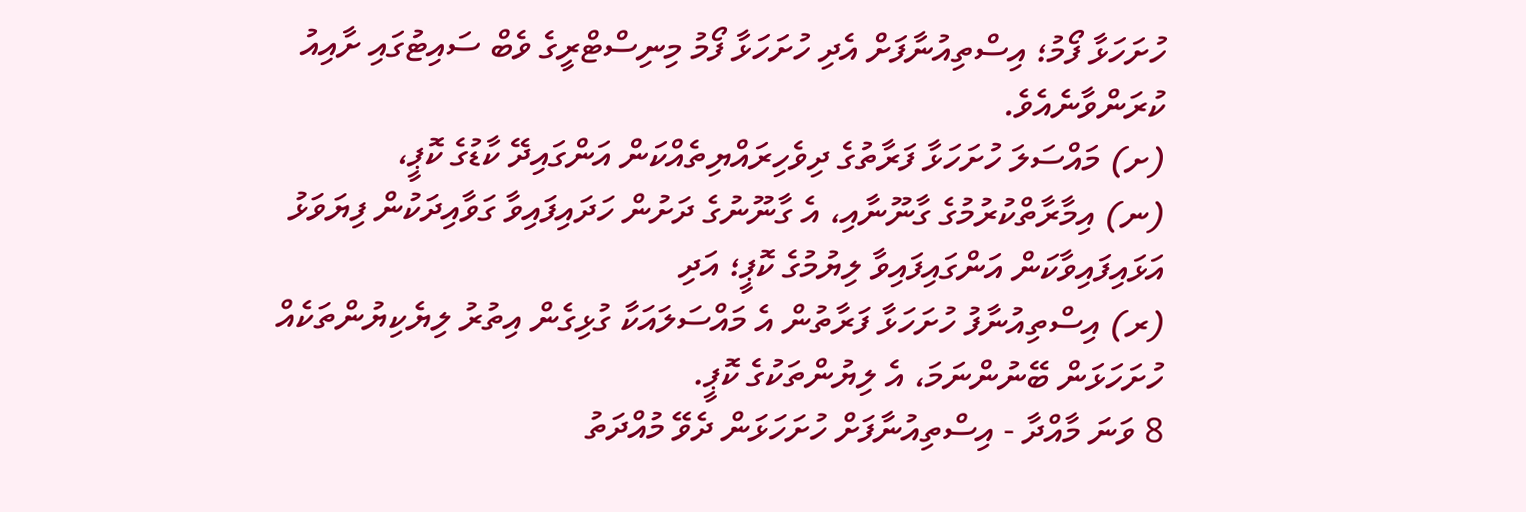ހުށަހަޅާ ފޯމު؛ އިސްތިއުނާފަށް އެދި ހުށަހަޅާ ފޯމު މިނިސްޓްރީގެ ވެބް ސައިޓުގައި ށާއިއު ކުރަންވާނެއެވެ.
(ށ) މައްސަލަ ހުށަހަޅާ ފަރާތުގެ ދިވެހިރައްޔިތެއްކަން އަންގައިދޭ ކާޑުގެ ކޮޕީ،
(ނ) އިމާރާތްކުރުމުގެ ގާނޫނާއި، އެ ގާނޫނުގެ ދަށުން ހަދައިފައިވާ ގަވާއިދަކުން ފިޔަވަޅު އަޅައިފައިވާކަން އަންގައިފައިވާ ލިޔުމުގެ ކޮޕީ؛ އަދި
(ރ) އިސްތިއުނާފު ހުށަހަޅާ ފަރާތުން އެ މައްސަލައަކާ ގުޅިގެން އިތުރު ލިޔެކިޔުންތަކެއް ހުށަހަޅަން ބޭނުންނަމަ، އެ ލިޔުންތަކުގެ ކޮޕީ.
8 ވަނަ މާއްދާ - އިސްތިއުނާފަށް ހުށަހަޅަން ދެވޭ މުއްދަތު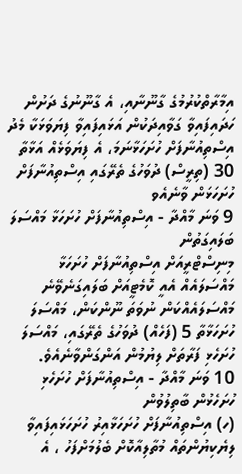އިމާރާތްކުރުމުގެ ގާނޫނާއި، އެ ގާނޫނުގެ ދަށުން ހަދައިފައިވާ ގަވާއިދަކުން އަޅައިފައިވާ ފިޔަވަޅަކާ މެދު އިސްތިއުނާފަށް ހުށަހަޅާނަމަ، އެ ފިޔަވަޅެއް އަޅާތާ 30 (ތިރީސް) ދުވަހުގެ ތެރޭގައި އިސްތިއުނާފަށް ހުށަހަޅަން ވާނެއެވ
9 ވަނަ މާއްދާ - އިސްތިއުނާފަށް ހުށަހަޅާ މައްސަލަ ބަލައިގަތުން
މިނިސްޓްރީއަށް އިސްތިއުނާފަށް ހުށަހަޅާ މައްސަލައެއް އެއީ ކޮމެޓީއަށް ބަލައިގަނެވޭނެ މައްސަލައެއްކަން ނުވަތަ ނޫންކަން، މައްސަލަ ހުށަހަޅާތާ 5 (ފަހެއް) ދުވަހުގެ ތެރޭގައި، މައްސަލަ ހުށަހެޅި ފަރާތަށް ލިޔުމުން އަންގަންވާނެއެވެ.
10 ވަނަ މާއްދާ - އިސްތިއުނާފަށް ހުށަހެޅި ހުށަހެޅުން ބާތިލުވުން
(ހ) އިސްތިއުނާފަށް ހުށަހަޅާއިރު ހުށަހަޅައިފައިވާ ލިޔެކިޔުންތައް މުތާލިއާކޮށް ބެލުމަށްފަހު ، އެ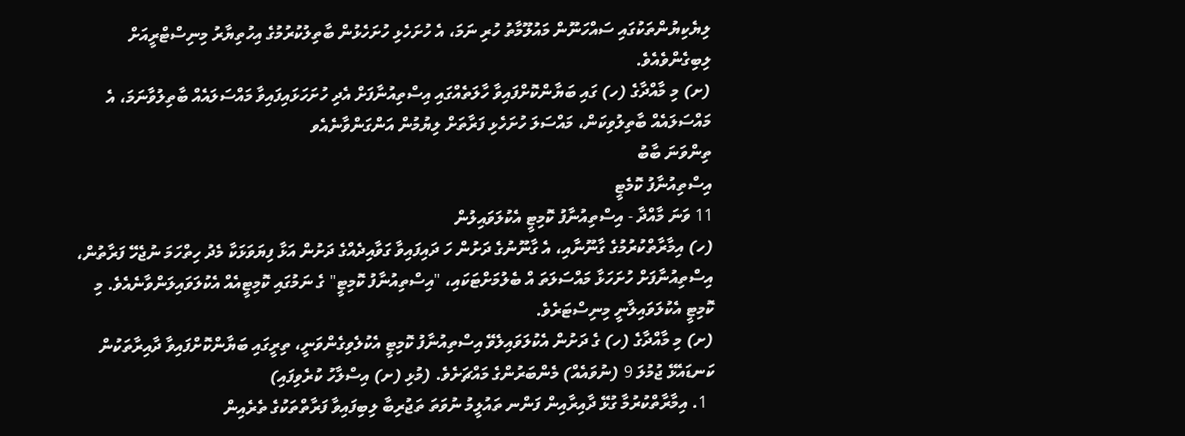ލިޔެކިޔުންތަކުގައި ސައްހަނޫން މައުލޫމާތު ހުރި ނަމަ، އެ ހުށަހެޅި ހުށަހެޅުން ބާތިލުކުރުމުގެ އިހުތިޔާރު މިނިސްޓްރީއަށް ލިބިގެންވެއެވެ.
(ށ) މި މާއްދާގެ (ހ) ގައި ބަޔާންކޮށްފައިވާ ހާލަތެއްގައި އިސްތިއުނާފަށް އެދި ހުށަހަޅައިފައިވާ މައްސަލައެއް ބާތިލުވާނަމަ، އެ މައްސަލައެއް ބާތިލުވިކަން، މައްސަލަ ހުށަހެޅި ފަރާތަށް ލިޔުމުން އަންގަންވާނެއެވ
ތިންވަނަ ބާބު
އިސްތިއުނާފު ކޮމެޓީ
11 ވަނަ މާއްދާ - އިސްތިއުނާފު ކޮމިޓީ އެކުލަވައިލުން
(ހ) އިމާރާތްކުރުމުގެ ގާނޫނާއި، އެ ގާނޫނުގެ ދަށުން ހަ ދައިފައިވާ ގަވާއިދެއްގެ ދަށުން އަޅާ ފިޔަވަޅަކާ މެދު ހިތްހަމަ ނުޖެހޭ ފަރާތުން، އިސްތިއުނާފަށް ހުށަހަޅާ މައްސަލަތަ އް ބެލުމަށްޓަކައި، "އިސްތިއުނާފު ކޮމިޓީ" ގެ ނަމުގައި ކޮމިޓީއެއް އެކުލަވައިލަންވާނެއެވެ. މި ކޮމިޓީ އެކުލަވައިލާނީ މިނިސްޓަރެވެ.
(ށ) މި މާއްދާގެ (ހ) ގެ ދަށުން އެކުލަވައިލެވޭ އިސްތިއުނާފު ކޮމިޓީ އެކުލެވިގެންވަނީ، ތިރީގައި ބަޔާންކޮށްފައިވާ ދާއިރާތަކުން ކަނޑައެޅޭ ޖުމުލަ 9 (ނުވައެއް) މެންބަރުންގެ މައްޗަށެވެ. (މުޅި (ށ) އިސްލާހު ކުރެވިފައި)
  1. އިމާރާތްކުރުމާ ގުޅޭ ދާއިރާއިން ފަންނ ތައުލީމު ނުވަތަ ތަޖުރިބާ ލިބިފައިވާ ފަރާތްތަކުގެ ތެރެއިން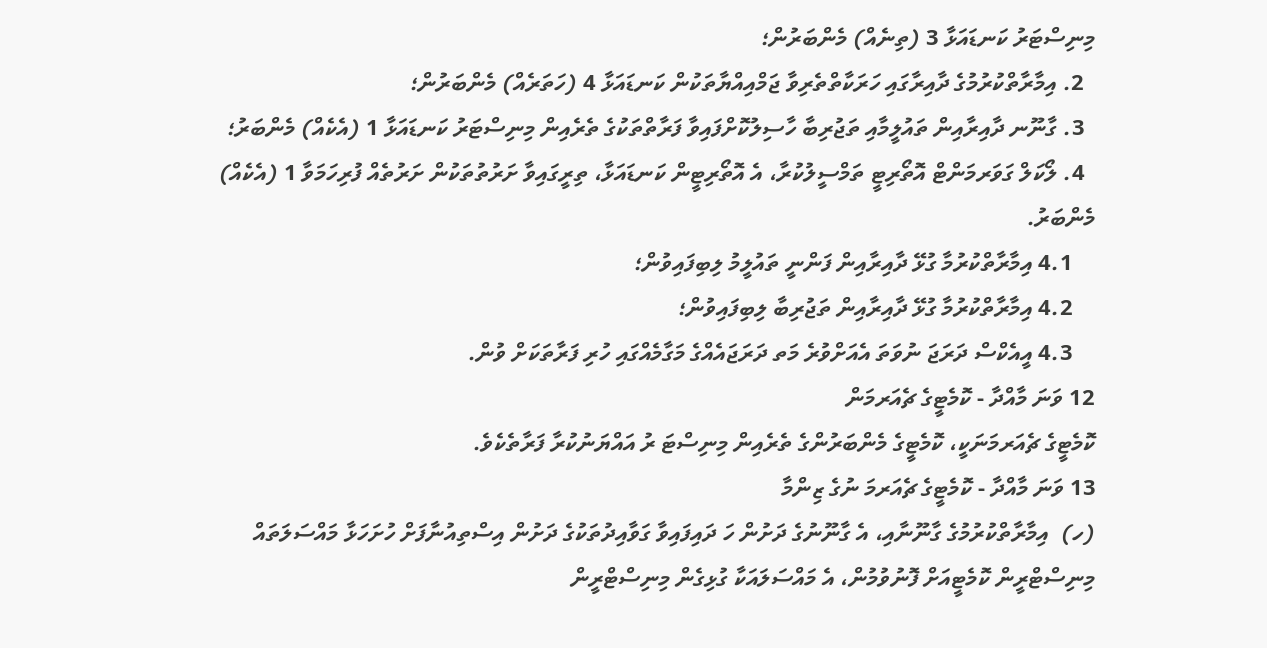މިނިސްޓަރު ކަނޑައަޅާ 3 (ތިނެއް) މެންބަރުން؛
  2. އިމާރާތްކުރުމުގެ ދާއިރާގައި ހަރަކާތްތެރިވާ ޖަމްއިއްޔާތަކުން ކަނޑައަޅާ 4 (ހަތަރެއް) މެންބަރުން؛
  3. ގާނޫނ ދާއިރާއިން ތައުލީމާއި ތަޖުރިބާ ހާސިލުކޮށްފައިވާ ފަރާތްތަކުގެ ތެރެއިން މިނިސްޓަރު ކަނޑައަޅާ 1 (އެކެއް) މެންބަރު؛
  4. ލޯކަލް ގަވަރމަންޓް އޮތޯރިޓީ ތަމްސީލުކުރާ، އެ އޮތޯރިޓީން ކަނޑައަޅާ، ތިރީގައިވާ ށަރުތުތަކުން ށަރުތެއް ފުރިހަމަވާ 1 (އެކެއް) މެންބަރު.
    4.1 އިމާރާތްކުރުމާ ގުޅޭ ދާއިރާއިން ފަންނީ ތައުލީމު ލިބިފައިވުން؛
    4.2 އިމާރާތްކުރުމާ ގުޅޭ ދާއިރާއިން ތަޖުރިބާ ލިބިފައިވުން؛
    4.3 އީއެކްސް ދަރަޖަ ނުވަތަ އެއަށްވުރެ މަތ ދަރަޖައެއްގެ މަގާމެއްގައި ހުރި ފަރާތަކަށް ވުން.
12 ވަނަ މާއްދާ - ކޮމެޓީގެ ޗެއަރމަން
ކޮމެޓީގެ ޗެއަރމަނަކީ، ކޮމެޓީގެ މެންބަރުންގެ ތެރެއިން މިނިސްޓަ ރު އައްޔަނުކުރާ ފަރާތެކެވެ.
13 ވަނަ މާއްދާ - ކޮމެޓީގެ ޗެއަރމަ ނުގެ ޒިންމާ
(ހ)  އިމާރާތްކުރުމުގެ ގާނޫނާއި، އެ ގާނޫނުގެ ދަށުން ހަ ދައިފައިވާ ގަވާއިދުތަކުގެ ދަށުން އިސްތިއުނާފަށް ހުށަހަޅާ މައްސަލަތައް މިނިސްޓްރީން ކޮމެޓީއަށް ފޮނުވުމުން، އެ މައްސަލައަކާ ގުޅިގެން މިނިސްޓްރީން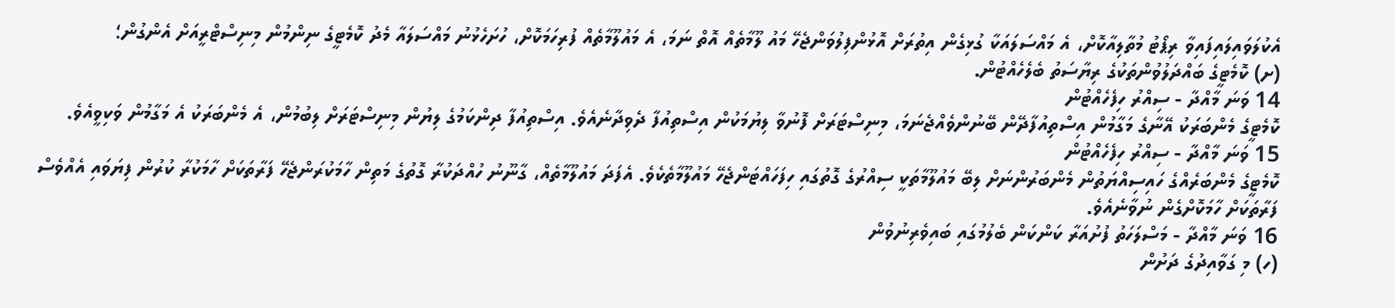އެކުލަވައިލައިފައިވާ ރިޕޯޓު މުތާލިއާކޮށް، އެ މައްސަލައަކާ ގުޅިގެން އިތުރަށް އޮޅުންފިލުވަންޖެހޭ މައު ލޫމާތެއް އޮތް ނަމަ، އެ މައުލޫމާތެއް ފުރިހަމަކޮށް، ހުށަހެޅުނު މައްސަލައާ މެދު ކޮމެޓީގެ ނިންމުން މިނިސްޓްރީއަށް އެންގުން؛
(ށ) ކޮމެޓީގެ ބައްދަލުވުންތަކުގެ ރިޔާސަތު ބެލެހެއްޓުން.
14 ވަނަ މާއްދާ - ސިއްރު ހިފެހެއްޓުން
ކޮމެޓީގެ މެންބަރަކު އޭނާގެ މަގާމުން އިސްތިއުފާދޭން ބޭނުންވެއްޖެނަމަ، މިނިސްޓަރަށް ފޮނުވާ ލިޔުމަކުން އިސްތިއުފާ ދެވިދާނެއެވެ. އިސްތިއުފާ ދިންކަމުގެ ލިޔުން މިނިސްޓަރަށް ލިބުމުން، އެ މެންބަރަކު އެ މަގާމުން ވަކިވީއެވެ.
15 ވަނަ މާއްދާ - ސިއްރު ހިފެހެއްޓުން
ކޮމެޓީގެ މެންބަރެއްގެ ހައިސިއްޔަތުން މެންބަރުންނަށް ލިބޭ މައުލޫމާތަކީ ސިއްރުގެ ގޮތުގައި ހިފަހައްޓަންޖެހޭ މައުލޫމާތެކެވެ. އެފަދަ މައުލޫމާތެއް، ގާނޫނު ހުއްދަކުރާ ގޮތުގެ މަތިން ހާމަކުރަންޖެހޭ ފަރާތަކަށް ހާމަކުރާ ކުރުން ފިޔަވައި އެއްވެސް ފަރާތަކަށް ހާމަކޮށްގެން ނުވާނެއެވެ.
16 ވަނަ މާއްދާ - މަސްލަހަތު ފުށުއަރާ ކަންކަން ބެލުމުގައި ބައިވެރިނުވުން
(ހ) މި ގަވާއިދުގެ ދަށުން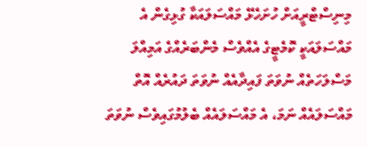މިނިސްޓްރީއަށް ހުށަހެޅޭ މައްސަލައަކާ ގުޅިގެން އެ މައްސަލައަކީ ކޮމެޓީގެ އެއްވެސް މެންބަރެއްގެ އަމިއްލަ މަސްލަހަތެއް ނުވަތަ ފައިދާއެއް ނުވަތަ ދައުރެއް އޮތް މައްސަލައެއް ނަމަ، އެ މައްސަލައެއް ބެލުމުގައިވެސް ނުވަތަ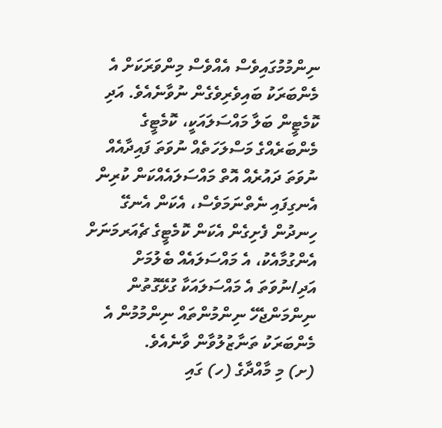ނިންމުމުގައިވެސް އެއްވެސް މިންވަރަކަށް އެ މެންބަރަކު ބައިވެރިވެގެން ނުވާނެއެވެ. އަދި ކޮމެޓީން ބަލާ މައްސަލައަކީ، ކޮމެޓީގެ މެންބަރެއްގެ މަސްލަހަތެއް ނުވަތަ ފައިދާއެއް ނުވަތަ ދައުރެއް އޮތް މައްސަލައެއްކަން ކުރިން އެނގިފައި ނެތްނަމަވެސް، އެކަން އެނގޭ ހިނދުން ފެށިގެން އެކަން ކޮމެޓީގެ ޗެއަރމަނަށް އެންގުމާއެކު، އެ މައްސަލައެއް ބެލުމަށް އަދި/ނުވަތަ އެ މައްސަލައަކާ ގުޅޭގޮތުން ނިންމަންޖެހޭ ނިންމުންތައް ނިންމުމުން އެ މެންބަރަކު ތަނާޒުލުވާން ވާނެއެވެ.
(ށ) މި މާއްދާގެ (ހ) ގައި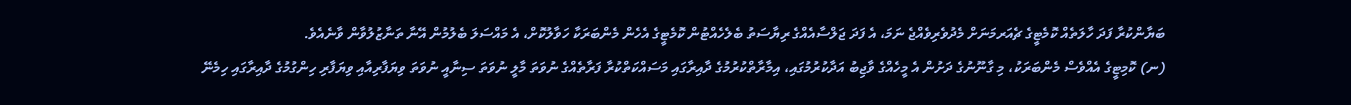ބަޔާންކުރާ ފަދަ ހާލަތެއް ކޮމެޓީގެ ޗެއަރމަނަށް މެދުވެރިވެއްޖެ ނަމަ، އެ ފަދަ ޖަލްސާއެއްގެ ރިޔާސަތު ބެލެހެއްޓުން ކޮމެޓީގެ އެހެން މެންބަރަކާ ހަވާލުކޮށް، އެ މައްސަލަ ބެލުމުން އޭނާ ތަނާޒުލުވާން ވާނެއެވެ.
(ނ) ކޮމިޓީގެ އެއްވެސް މެންބަރަކު، މި ގާނޫނުގެ ދަށުން އެ މީހެއްގެ ވާޖިބު އަދާކުރުމުގައި، އިމާރާތްކުރުމުގެ ދާއިރާގައި މަސައްކަތްކުރާ ފަރާތެއްގެ ނުވަތަ މާލީ ނުވަތަ ސިނާއީ ނުވަތަ ވިޔަފާރިއާއި ވިޔަފާރި ހިންގުމުގެ ދާއިރާގައި ހިމެނޭ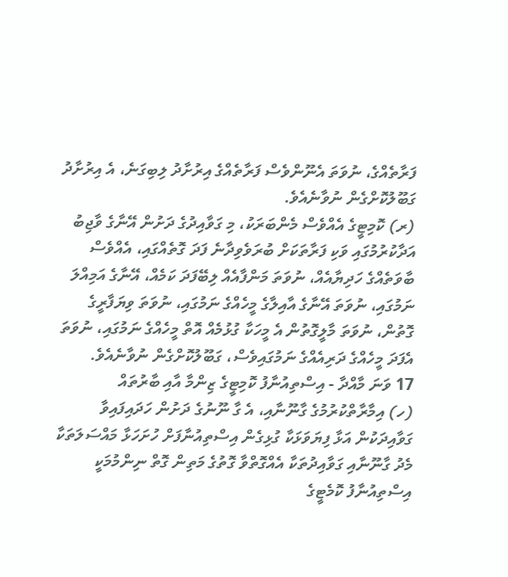ފަރާތެއްގެ، ނުވަތަ އެނޫންވެސް ފަރާތެއްގެ އިރުށާދު ލިބިގަނެ، އެ އިރުށާދު ގަބޫލުކޮށްގެން ނުވާނެއެވެ.
(ރ) ކޮމިޓީގެ އެއްވެސް މެންބަރަކު، މި ގަވާއިދުގެ ދަށުން އޭނާގެ ވާޖިބު އަދާކުރުމުގައި ވަކި ފަރާތަކަށް ބުރަވެވިދާނެ ފަދަ ގޮތެއްގައި، އެއްވެސް ބާވަތެއްގެ ހަދިޔާއެއް، ނުވަތަ މަންފާއެއް ލިބޭފަދަ ކަމެއް، އޭނާގެ އަމިއްލަ ނަމުގައި، ނުވަތަ އޭނާގެ އާއިލާގެ މީހެއްގެ ނަމުގައި، ނުވަތަ ވިޔަފާރީގެ ގޮތުން، ނުވަތަ މާލީގޮތުން އެ މީހަކާ ގުޅުމެއް އޮތް މީހެއްގެ ނަމުގައި، ނުވަތަ އެފަދަ މީހެއްގެ ދަރިއެއްގެ ނަމުގައިވެސް، ގަބޫލުކޮށްގެން ނުވާނެއެވެ.
17 ވަނަ މާއްދާ - އިސްތިއުނާފު ކޮމިޓީގެ ޒިންމާ އާއި ބާރުތައް
(ހ) އިމާރާތްކުރުމުގެ ގާނޫނާއި، އެ ގާ ނޫނުގެ ދަށުން ހަދައިފައިވާ ގަވާއިދަކުން އަޅާ ފިޔަވަޅަކާ ގުޅިގެން އިސްތިއުނާފަށް ހުށަހަޅާ މައްސަލަތަކާ މެދު ގާނޫނާއި ގަވާއިދުތަކާ އެއްގޮތްވާ ގޮތުގެ މަތިން ގޮތް ނިންމުމަކީ އިސްތިއުނާފު ކޮމެޓީގެ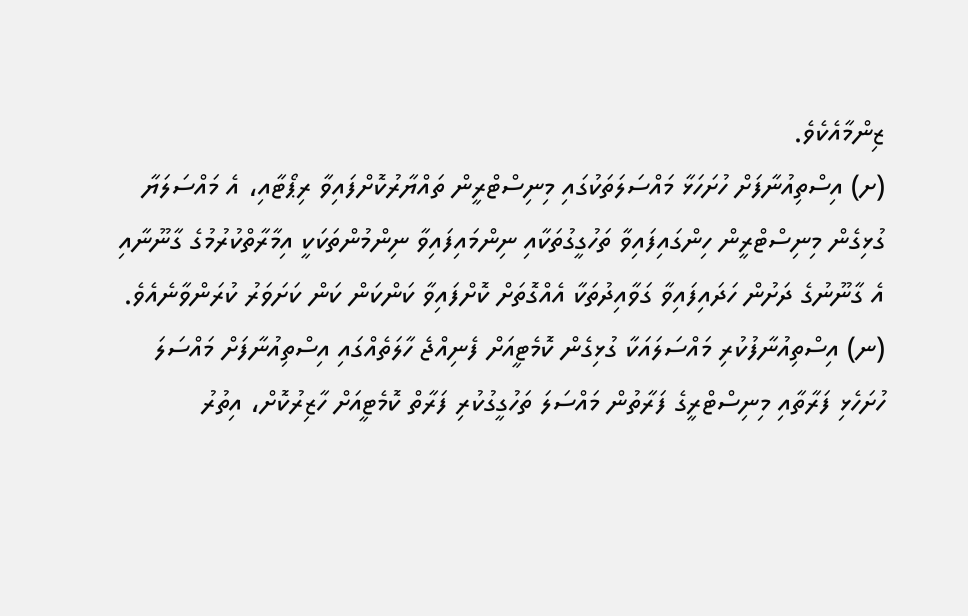ޒިންމާއެކެވެ.
(ށ) އިސްތިއުނާފަށް ހުށަހަޅާ މައްސަލަތަކުގައި މިނިސްޓްރީން ތައްޔާރުކޮށްފައިވާ ރިޕޯޓާއި، އެ މައްސަލަޔާ ގުޅިގެން މިނިސްޓްރީން ހިންގައިފައިވާ ތަހުގީގުތަކާއި ނިންމައިފައިވާ ނިންމުންތަކަކީ އިމާރާތްކުރުމުގެ ގާނޫނާއި އެ ގާނޫނުގެ ދަށުން ހަދައިފައިވާ ގަވާއިދުތަކާ އެއްގޮތަށް ކޮށްފައިވާ ކަންކަން ކަން ކަށަވަރު ކުރަންވާނެއެވެ.
(ނ) އިސްތިއުނާފުކުރި މައްސަލައަކާ ގުޅިގެން ކޮމެޓީއަށް ފެނިއްޖެ ހާލަތެއްގައި އިސްތިއުނާފަށް މައްސަލަ ހުށަހެޅި ފަރާތާއި މިނިސްޓްރީގެ ފަރާތުން މައްސަލަ ތަހުގީގުކުރި ފަރާތް ކޮމެޓީއަށް ހާޒިރުކޮށް، އިތުރު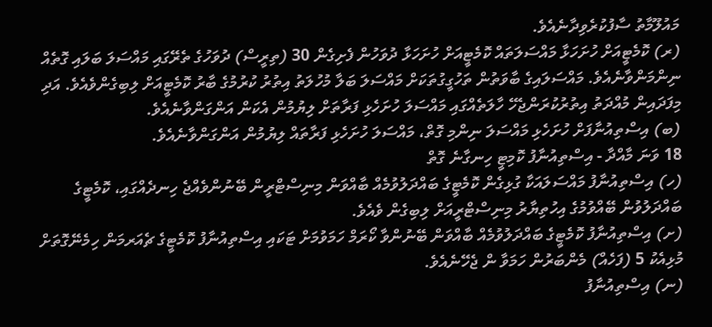މައުލޫމާތު ސާފުކުރެވިދާނެއެވެ.
(ރ) ކޮމެޓީއަށް ހުށަހަޅާ މައްސަލަތައް ކޮމެޓީއަށް ހުށަހަޅާ ދުވަހުން ފެށިގެން 30 (ތިރީސް) ދުވަހުގެ ތެރޭގައި މައްސަލަ ބަލައި ގޮތެއް ނިންމަންވާނެއެވެ. މައްސަލައިގެ ބާވަތުން ތަހުގީގުތަކަށް މައްސަލަ ބަލާ މުހުލަތު އިތުރު ކުރުމުގެ ބާރު ކޮމެޓީއަށް ލިބިގެންވެއެވެ. އަދި މިފަދައިން މުއްދަތު އިތުރުކުރަންޖެހޭ ހާލަތެއްގައި މައްސަލަ ހުށަހެޅި ފަރާތަށް ލިޔުމުން އެކަން އަންގަންވާނެއެވެ.
(ބ) އިސްތިއުނާފަށް ހުށަހެޅި މައްސަލަ ނިންމި ގޮތް، މައްސަލަ ހުށަހެޅި ފަރާތައް ލިޔުމުން އަންގަންވާނެއެވެ.
18 ވަނަ މާއްދާ - އިސްތިއުނާފު ކޮމިޓީ ހިނގާނެ ގޮތް
(ހ) އިސްތިއުނާފު މައްސަލައަކާ ގުޅިގެން ކޮމެޓީގެ ބައްދަލުވުމެއް ބާއްވަން މިނިސްޓްރީން ބޭނުންވެއްޖެ ހިނދެއްގައި، ކޮމެޓީގެ ބައްދަލުވުން ބޭއްވުމުގެ އިހުތިޔާރު މިނިސްޓްރީއަށް ލިބިގެން ވެއެވެ.
(ށ) އިސްތިއުނާފު ކޮމެޓީގެ ބައްދަލުވުމެއް ބާއްވަން ބޭނުންވާ ކޯރަމް ހަމަވުމަށް ޓަކައި އިސްތިއުނާފު ކޮމެޓީގެ ޗެއަރމަން ހިމެނޭގޮތަށް މުޅިއެކު 5 (ފަހެއް) މެންބަރުން ހަމަވާ ން ޖެހޭނެއެވެ.
(ނ) އިސްތިއުނާފު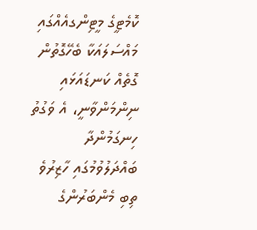ކޮމެޓީގެ މީޓިންގއެއްގައި މައްސަލައަކާ ބެހޭގޮތުން ގޮތެއް ކަނޑައަޅައި ނިންމަންވާނީ، އެ ވަގުތު ހިނގަމުންދާ ބައްދަލުވުމުގައި ހާޒިރުވެ ތިބި މެންބަރުންގެ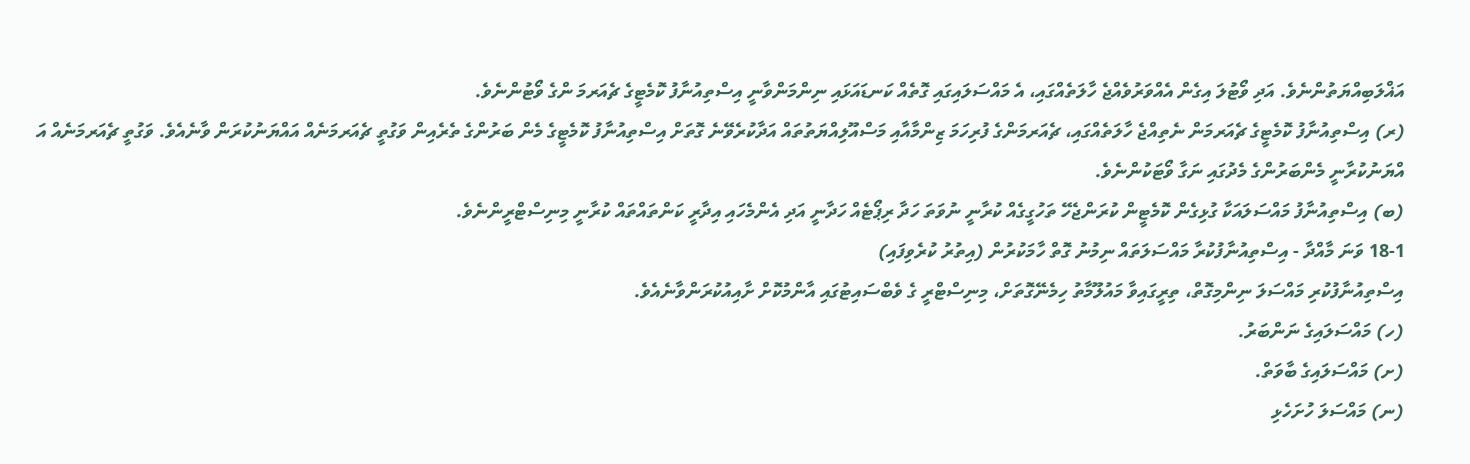އަޣްލަބިއްޔަތުންނެވެ. އަދި ވޯޓުލަ އިގެން އެއްވަރުވެއްޖެ ހާލަތެއްގައި، އެ މައްސަލައިގައި ގޮތެއް ކަނޑައަޅައި ނިންމަންވާނީ އިސްތިއުނާފު ކޮމެޓީގެ ޗެއަރމަ ންގެ ވޯޓުންނެވެ.
(ރ) އިސްތިއުނާފު ކޮމެޓީގެ ޗެއަރމަން ނެތިއްޖެ ހާލަތެއްގައި، ޗެއަރމަންގެ ފުރިހަމަ ޒިންމާއާއި މަސްއޫލިއްޔަތުތައް އަދާކުރެވޭނެ ގޮތަށް އިސްތިއުނާފު ކޮމެޓީގެ މެން ބަރުންގެ ތެރެއިން ވަގުތީ ޗެއަރމަނެއް އައްޔަނުކުރަން ވާނެއެވެ. ވަގުތީ ޗެއަރމަނެއް އަ އްޔަނުކުރާނީ މެންބަރުންގެ މެދުގައި ނަގާ ވޯޓަކުންނެވެ.
(ބ) އިސްތިއުނާފު މައްސަލައަކާ ގުޅިގެން ކޮމެޓީން ކުރަންޖެހޭ ތަހުގީގެއް ކުރާނީ ނުވަތަ ހަދާ ރިޕޯޓެއް ހަދާނީ އަދި އެންމެހައި އިދާރީ ކަންތައްތައް ކުރާނީ މިނިސްޓްރީންނެވެ.
18-1 ވަނަ މާއްދާ - އިސްތިއުނާފުކުރާ މައްސަލަތައް ނިމުނު ގޮތް ހާމަކުރުން (އިތުރު ކުރެވިފައި)
އިސްތިއުނާފުކުރި މައްސަލަ ނިންމިގޮތް، ތިރީގައިވާ މައުލޫމާތު ހިމެނޭގޮތަށް، މިނިސްޓްރީ ގެ ވެބްސައިޓުގައި އާންމުކޮށް ށާއިއުކުރަންވާނެއެވެ.
(ހ) މައްސަލައިގެ ނަންބަރު.
(ށ) މައްސަލައިގެ ބާވަތް.
(ނ) މައްސަލަ ހުށަހެޅި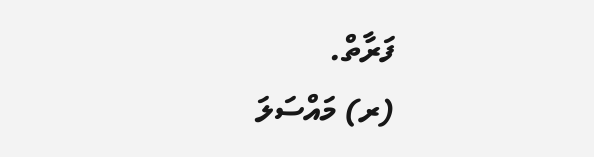ފަރާތް.
(ރ) މައްސަލަ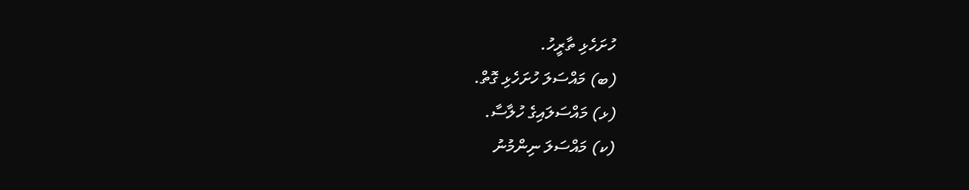ހުށަހެޅި ތާރީހު.
(ބ) މައްސަލަ ހުށަހެޅި ގޮތް.
(ޅ) މައްސަލައިގެ ހުލާސާ.
(ކ) މައްސަލަ ނިންމުނު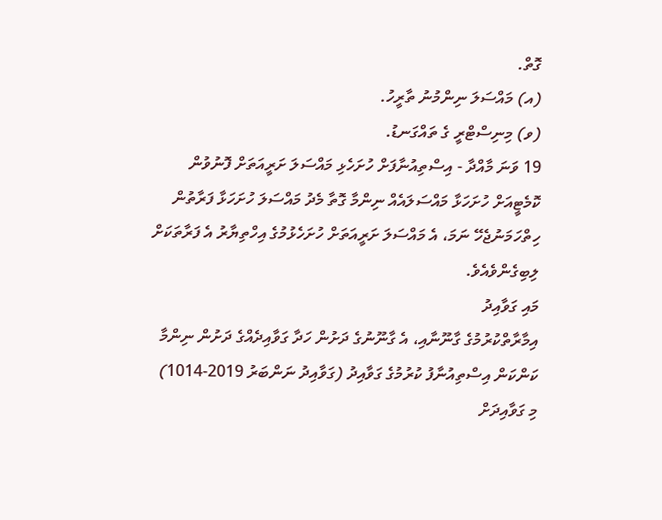ގޮތް.
(އ) މައްސަލަ ނިންމުނު ތާރީހު.
(ވ) މިނިސްޓްރީ ގެ ތައްގަނޑު.
19 ވަނަ މާއްދާ - އިސްތިއުނާފަށް ހުށަހެޅި މައްސަލަ ށަރީއަތަށް ފޮނުވުން
ކޮމެޓީއަށް ހުށަހަޅާ މައްސަލައެއް ނިންމާ ގޮތާ މެދު މައްސަލަ ހުށަހަޅާ ފަރާތުން ހިތްހަމަނުޖެހޭ ނަމަ، އެ މައްސަލަ ށަރީއަތަށް ހުށަހެޅުމުގެ އިހްތިޔާރު އެ ފަރާތަކަށް ލިބިގެންވެއެވެ.
މައި ގަވާއިދު
އިމާރާތްކުރުމުގެ ގާނޫނާއި، އެ ގާނޫނުގެ ދަށުން ހަދާ ގަވާއިދެއްގެ ދަށުން ނިންމާ ކަންކަން އިސްތިއުނާފު ކުރުމުގެ ގަވާއިދު (ގަވާއިދު ނަންބަރު 2019-1014)
މި ގަވާއިދަށް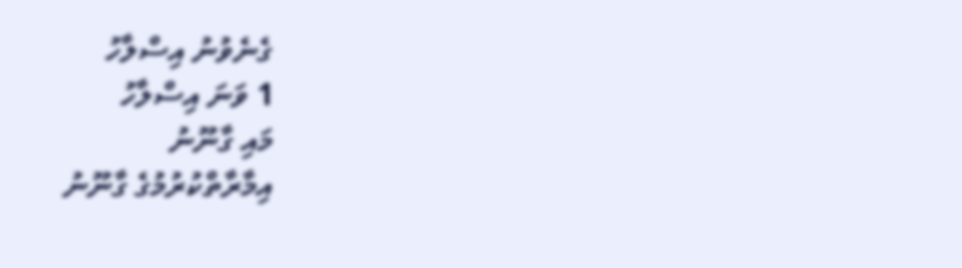ގެނެވުނު އިސްލާހު
1 ވަނަ އިސްލާހު
މައި ގާނޫނު
އިމާރާތްކުރުމުގެ ގާނޫނު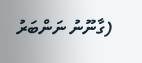(ގާނޫނު ނަންބަރު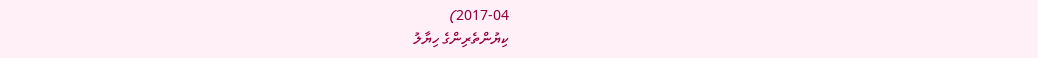2017-04)
ކިޔުންތެރިންގެ ހިޔާލު